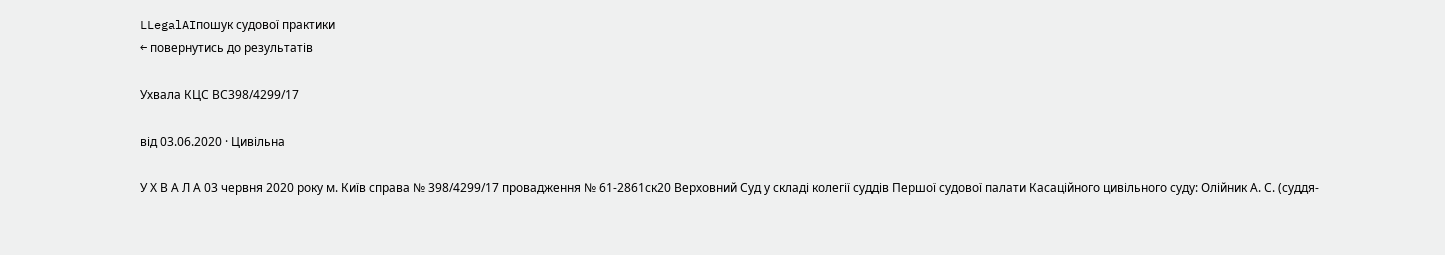LLegalAIпошук судової практики
← повернутись до результатів

Ухвала КЦС ВС398/4299/17

від 03.06.2020 · Цивільна

У Х В А Л А 03 червня 2020 року м. Київ справа № 398/4299/17 провадження № 61-2861ск20 Верховний Суд у складі колегії суддів Першої судової палати Касаційного цивільного суду: Олійник А. С. (суддя-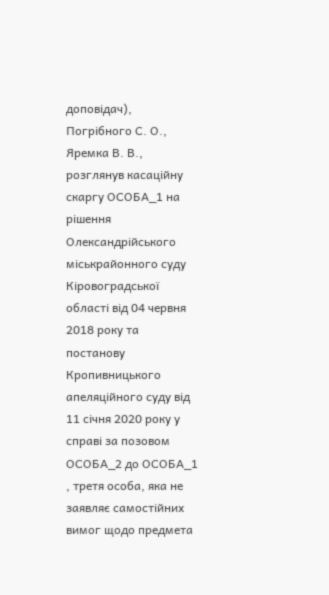доповідач), Погрібного С. О., Яремка В. В., розглянув касаційну скаргу ОСОБА_1 на рішення Олександрійського міськрайонного суду Кіровоградської області від 04 червня 2018 року та постанову Кропивницького апеляційного суду від 11 січня 2020 року у справі за позовом ОСОБА_2 до ОСОБА_1 , третя особа, яка не заявляє самостійних вимог щодо предмета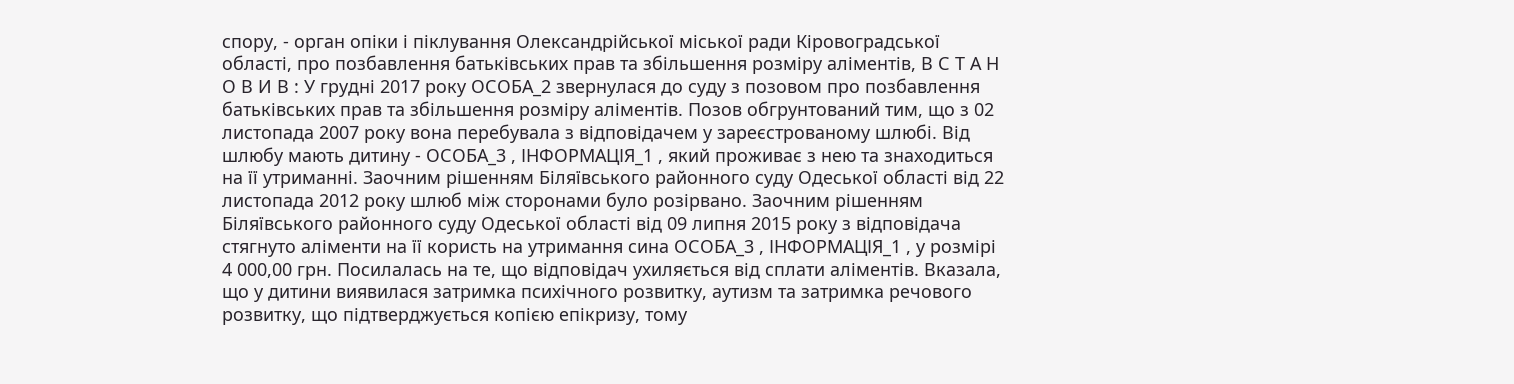спору, - орган опіки і піклування Олександрійської міської ради Кіровоградської області, про позбавлення батьківських прав та збільшення розміру аліментів, В С Т А Н О В И В : У грудні 2017 року ОСОБА_2 звернулася до суду з позовом про позбавлення батьківських прав та збільшення розміру аліментів. Позов обгрунтований тим, що з 02 листопада 2007 року вона перебувала з відповідачем у зареєстрованому шлюбі. Від шлюбу мають дитину - ОСОБА_3 , ІНФОРМАЦІЯ_1 , який проживає з нею та знаходиться на її утриманні. Заочним рішенням Біляївського районного суду Одеської області від 22 листопада 2012 року шлюб між сторонами було розірвано. Заочним рішенням Біляївського районного суду Одеської області від 09 липня 2015 року з відповідача стягнуто аліменти на її користь на утримання сина ОСОБА_3 , ІНФОРМАЦІЯ_1 , у розмірі 4 000,00 грн. Посилалась на те, що відповідач ухиляється від сплати аліментів. Вказала, що у дитини виявилася затримка психічного розвитку, аутизм та затримка речового розвитку, що підтверджується копією епікризу, тому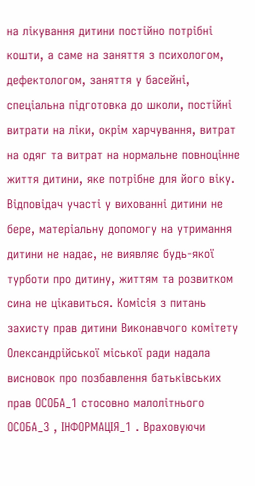на лікування дитини постійно потрібні кошти, а саме на заняття з психологом, дефектологом, заняття у басейні, спеціальна підготовка до школи, постійні витрати на ліки, окрім харчування, витрат на одяг та витрат на нормальне повноцінне життя дитини, яке потрібне для його віку. Відповідач участі у вихованні дитини не бере, матеріальну допомогу на утримання дитини не надає, не виявляє будь-якої турботи про дитину, життям та розвитком сина не цікавиться. Комісія з питань захисту прав дитини Виконавчого комітету Олександрійської міської ради надала висновок про позбавлення батьківських прав ОСОБА_1 стосовно малолітнього ОСОБА_3 , ІНФОРМАЦІЯ_1 . Враховуючи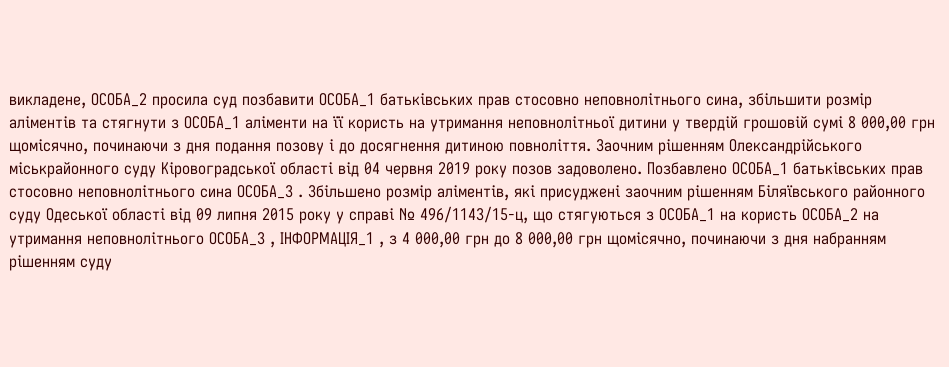викладене, ОСОБА_2 просила суд позбавити ОСОБА_1 батьківських прав стосовно неповнолітнього сина, збільшити розмір аліментів та стягнути з ОСОБА_1 аліменти на її користь на утримання неповнолітньої дитини у твердій грошовій сумі 8 000,00 грн щомісячно, починаючи з дня подання позову і до досягнення дитиною повноліття. Заочним рішенням Олександрійського міськрайонного суду Кіровоградської області від 04 червня 2019 року позов задоволено. Позбавлено ОСОБА_1 батьківських прав стосовно неповнолітнього сина ОСОБА_3 . Збільшено розмір аліментів, які присуджені заочним рішенням Біляївського районного суду Одеської області від 09 липня 2015 року у справі № 496/1143/15-ц, що стягуються з ОСОБА_1 на користь ОСОБА_2 на утримання неповнолітнього ОСОБА_3 , ІНФОРМАЦІЯ_1 , з 4 000,00 грн до 8 000,00 грн щомісячно, починаючи з дня набранням рішенням суду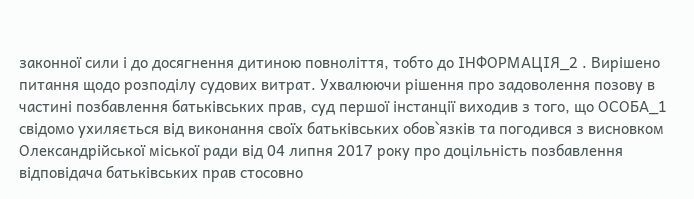законної сили і до досягнення дитиною повноліття, тобто до ІНФОРМАЦІЯ_2 . Вирішено питання щодо розподілу судових витрат. Ухвалюючи рішення про задоволення позову в частині позбавлення батьківських прав, суд першої інстанції виходив з того, що ОСОБА_1 свідомо ухиляється від виконання своїх батьківських обов`язків та погодився з висновком Олександрійської міської ради від 04 липня 2017 року про доцільність позбавлення відповідача батьківських прав стосовно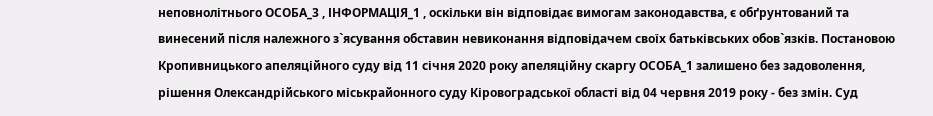неповнолітнього ОСОБА_3 , ІНФОРМАЦІЯ_1 , оскільки він відповідає вимогам законодавства, є обґрунтований та винесений після належного з`ясування обставин невиконання відповідачем своїх батьківських обов`язків. Постановою Кропивницького апеляційного суду від 11 січня 2020 року апеляційну скаргу ОСОБА_1 залишено без задоволення, рішення Олександрійського міськрайонного суду Кіровоградської області від 04 червня 2019 року - без змін. Суд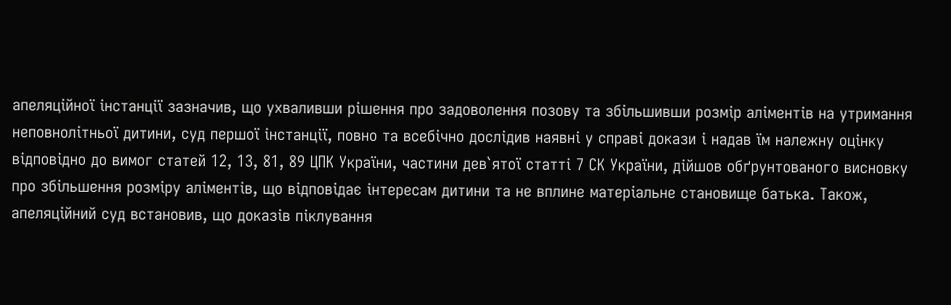апеляційної інстанції зазначив, що ухваливши рішення про задоволення позову та збільшивши розмір аліментів на утримання неповнолітньої дитини, суд першої інстанції, повно та всебічно дослідив наявні у справі докази і надав їм належну оцінку відповідно до вимог статей 12, 13, 81, 89 ЦПК України, частини дев`ятої статті 7 СК України, дійшов обґрунтованого висновку про збільшення розміру аліментів, що відповідає інтересам дитини та не вплине матеріальне становище батька. Також, апеляційний суд встановив, що доказів піклування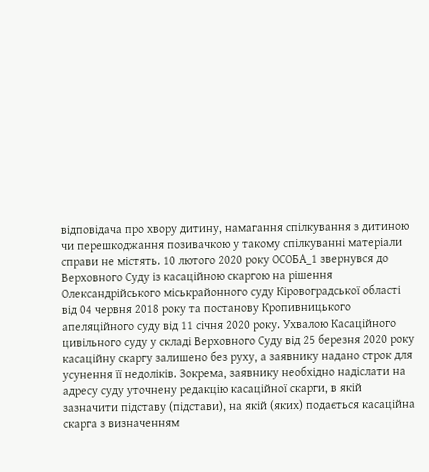відповідача про хвору дитину, намагання спілкування з дитиною чи перешкоджання позивачкою у такому спілкуванні матеріали справи не містять. 10 лютого 2020 року ОСОБА_1 звернувся до Верховного Суду із касаційною скаргою на рішення Олександрійського міськрайонного суду Кіровоградської області від 04 червня 2018 року та постанову Кропивницького апеляційного суду від 11 січня 2020 року. Ухвалою Касаційного цивільного суду у складі Верховного Суду від 25 березня 2020 року касаційну скаргу залишено без руху, а заявнику надано строк для усунення її недоліків. Зокрема, заявнику необхідно надіслати на адресу суду уточнену редакцію касаційної скарги, в якій зазначити підставу (підстави), на якій (яких) подається касаційна скарга з визначенням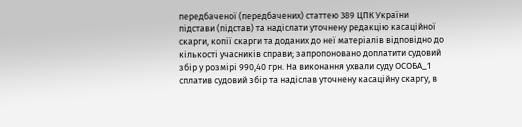передбаченої (передбачених) статтею 389 ЦПК України підстави (підстав) та надіслати уточнену редакцію касаційної скарги, копії скарги та доданих до неї матеріалів відповідно до кількості учасників справи; запропоновано доплатити судовий збір у розмірі 990,40 грн. На виконання ухвали суду ОСОБА_1 сплатив судовий збір та надіслав уточнену касаційну скаргу, в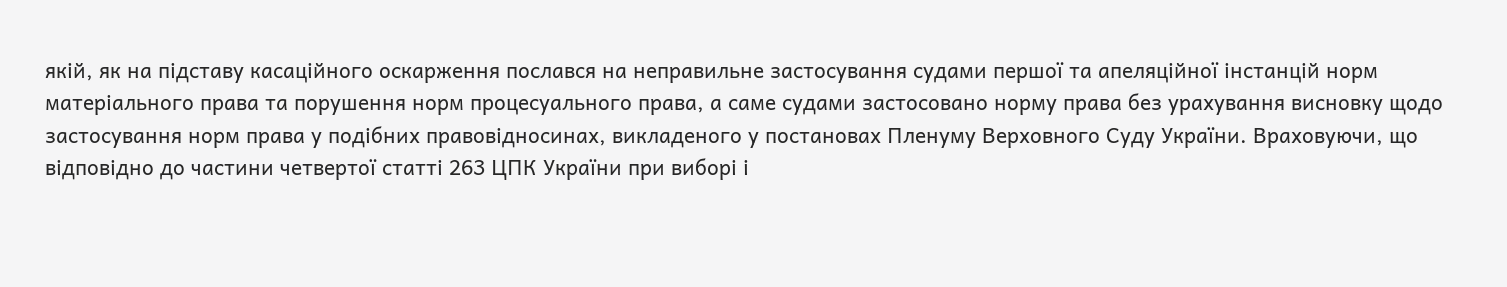якій, як на підставу касаційного оскарження послався на неправильне застосування судами першої та апеляційної інстанцій норм матеріального права та порушення норм процесуального права, а саме судами застосовано норму права без урахування висновку щодо застосування норм права у подібних правовідносинах, викладеного у постановах Пленуму Верховного Суду України. Враховуючи, що відповідно до частини четвертої статті 263 ЦПК України при виборі і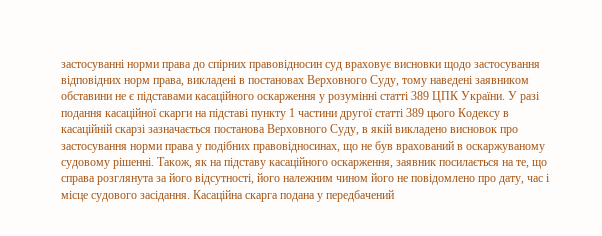застосуванні норми права до спірних правовідносин суд враховує висновки щодо застосування відповідних норм права, викладені в постановах Верховного Суду, тому наведені заявником обставини не є підставами касаційного оскарження у розумінні статті 389 ЦПК України. У разі подання касаційної скарги на підставі пункту 1 частини другої статті 389 цього Кодексу в касаційній скарзі зазначається постанова Верховного Суду, в якій викладено висновок про застосування норми права у подібних правовідносинах, що не був врахований в оскаржуваному судовому рішенні. Також, як на підставу касаційного оскарження, заявник посилається на те, що справа розглянута за його відсутності, його належним чином його не повідомлено про дату, час і місце судового засідання. Касаційна скарга подана у передбачений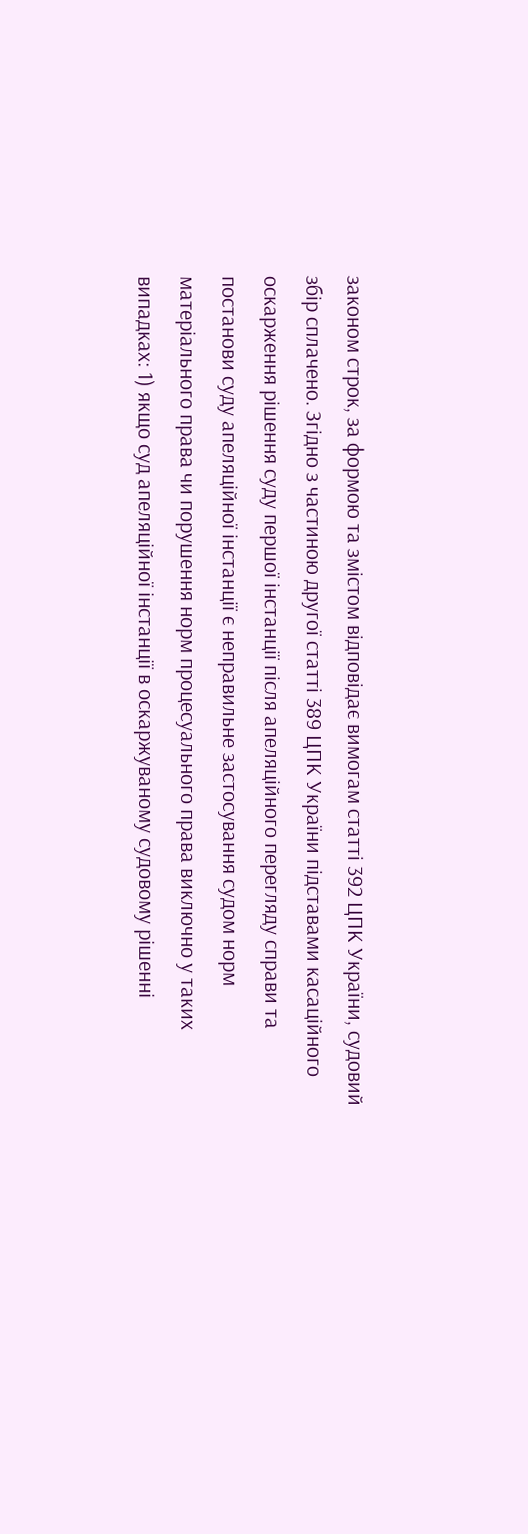законом строк, за формою та змістом відповідає вимогам статті 392 ЦПК України, судовий збір сплачено. Згідно з частиною другої статті 389 ЦПК України підставами касаційного оскарження рішення суду першої інстанції після апеляційного перегляду справи та постанови суду апеляційної інстанції є неправильне застосування судом норм матеріального права чи порушення норм процесуального права виключно у таких випадках: 1) якщо суд апеляційної інстанції в оскаржуваному судовому рішенні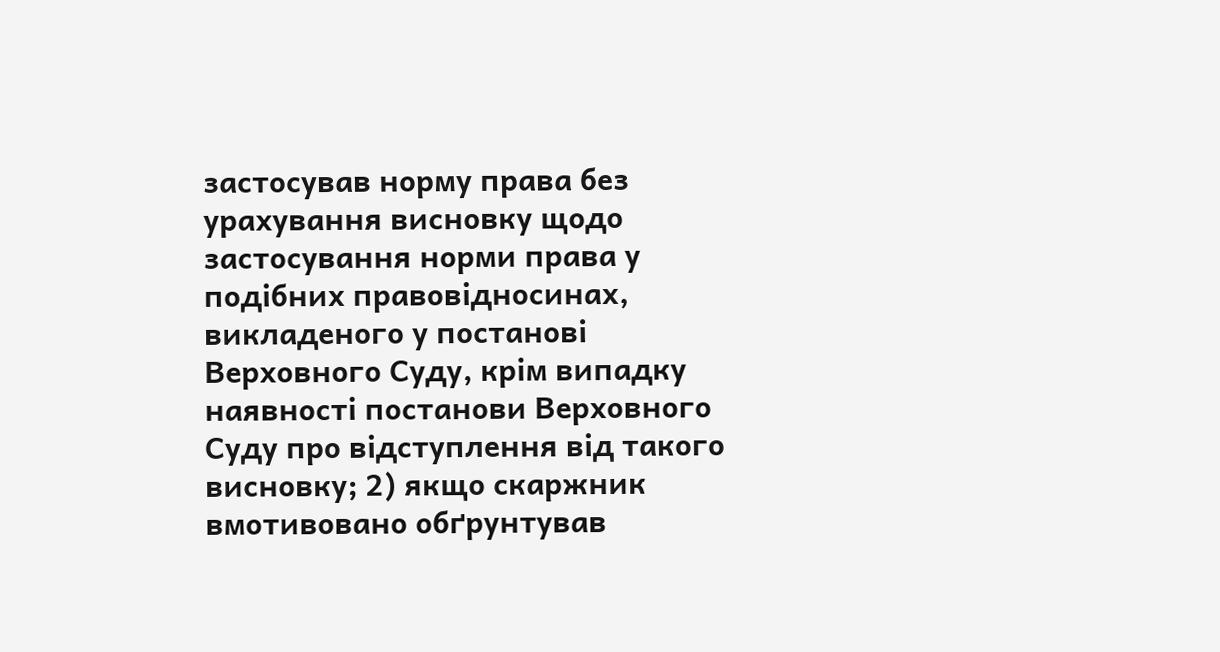застосував норму права без урахування висновку щодо застосування норми права у подібних правовідносинах, викладеного у постанові Верховного Суду, крім випадку наявності постанови Верховного Суду про відступлення від такого висновку; 2) якщо скаржник вмотивовано обґрунтував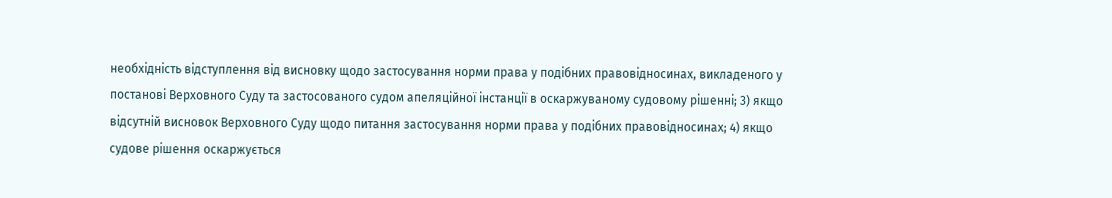необхідність відступлення від висновку щодо застосування норми права у подібних правовідносинах, викладеного у постанові Верховного Суду та застосованого судом апеляційної інстанції в оскаржуваному судовому рішенні; 3) якщо відсутній висновок Верховного Суду щодо питання застосування норми права у подібних правовідносинах; 4) якщо судове рішення оскаржується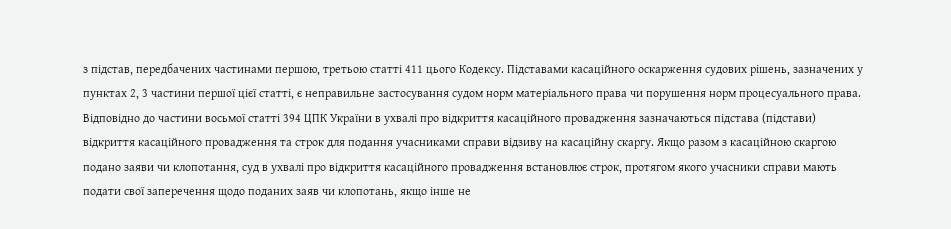з підстав, передбачених частинами першою, третьою статті 411 цього Кодексу. Підставами касаційного оскарження судових рішень, зазначених у пунктах 2, 3 частини першої цієї статті, є неправильне застосування судом норм матеріального права чи порушення норм процесуального права. Відповідно до частини восьмої статті 394 ЦПК України в ухвалі про відкриття касаційного провадження зазначаються підстава (підстави) відкриття касаційного провадження та строк для подання учасниками справи відзиву на касаційну скаргу. Якщо разом з касаційною скаргою подано заяви чи клопотання, суд в ухвалі про відкриття касаційного провадження встановлює строк, протягом якого учасники справи мають подати свої заперечення щодо поданих заяв чи клопотань, якщо інше не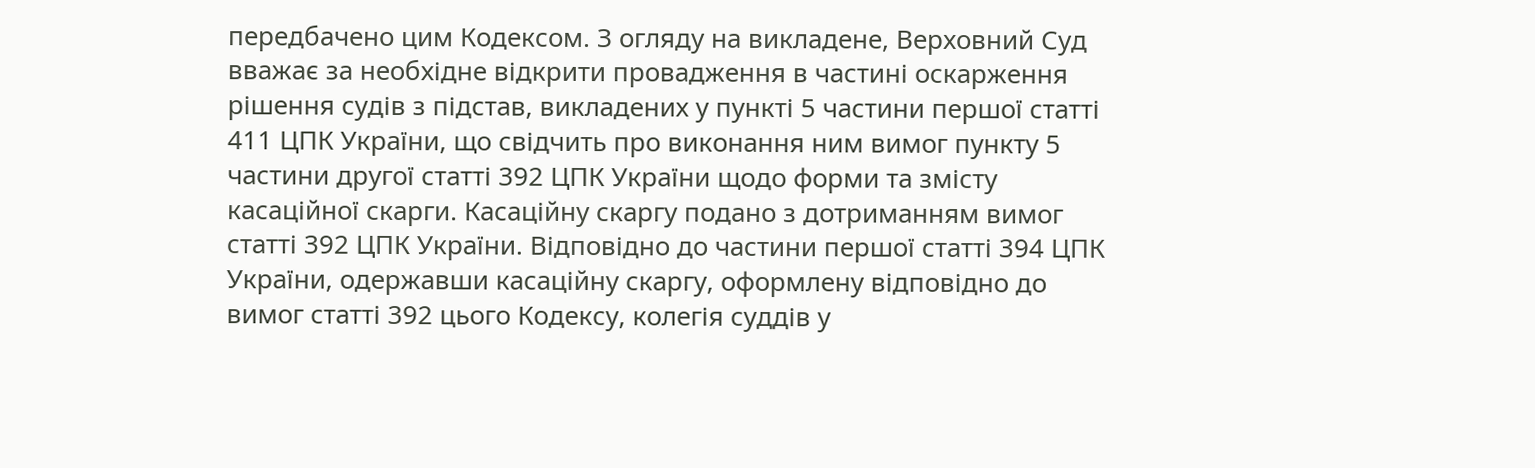передбачено цим Кодексом. З огляду на викладене, Верховний Суд вважає за необхідне відкрити провадження в частині оскарження рішення судів з підстав, викладених у пункті 5 частини першої статті 411 ЦПК України, що свідчить про виконання ним вимог пункту 5 частини другої статті 392 ЦПК України щодо форми та змісту касаційної скарги. Касаційну скаргу подано з дотриманням вимог статті 392 ЦПК України. Відповідно до частини першої статті 394 ЦПК України, одержавши касаційну скаргу, оформлену відповідно до вимог статті 392 цього Кодексу, колегія суддів у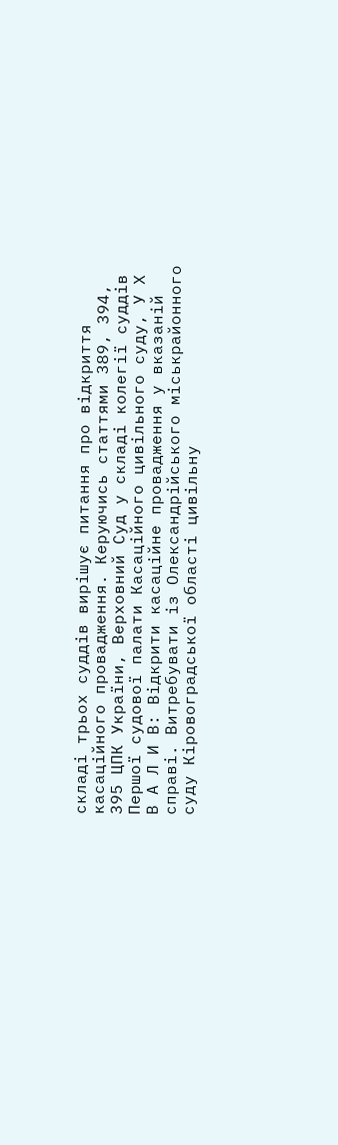складі трьох суддів вирішує питання про відкриття касаційного провадження. Керуючись статтями 389, 394, 395 ЦПК України, Верховний Суд у складі колегії суддів Першої судової палати Касаційного цивільного суду, У Х В А Л И В: Відкрити касаційне провадження у вказаній справі. Витребувати із Олександрійського міськрайонного суду Кіровоградської області цивільну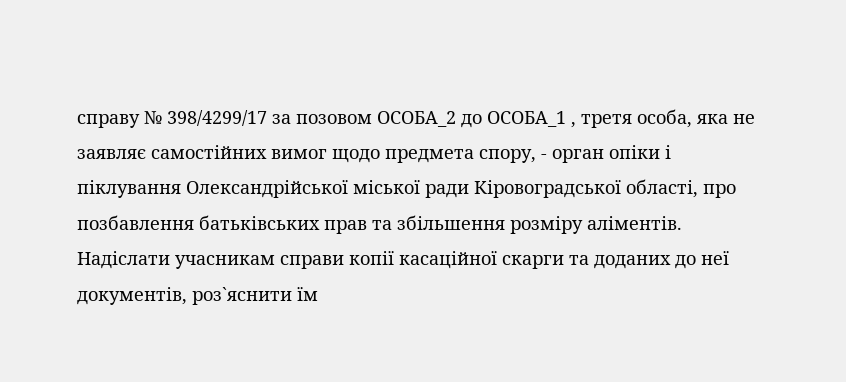справу № 398/4299/17 за позовом ОСОБА_2 до ОСОБА_1 , третя особа, яка не заявляє самостійних вимог щодо предмета спору, - орган опіки і піклування Олександрійської міської ради Кіровоградської області, про позбавлення батьківських прав та збільшення розміру аліментів. Надіслати учасникам справи копії касаційної скарги та доданих до неї документів, роз`яснити їм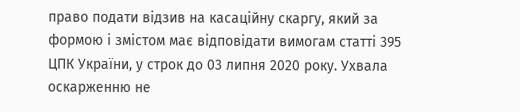право подати відзив на касаційну скаргу, який за формою і змістом має відповідати вимогам статті 395 ЦПК України, у строк до 03 липня 2020 року. Ухвала оскарженню не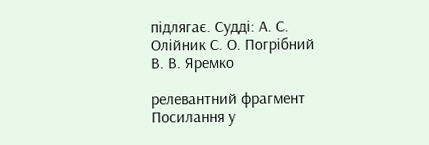підлягає. Судді: А. С. Олійник С. О. Погрібний В. В. Яремко

релевантний фрагмент
Посилання у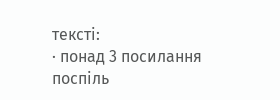тексті:
· понад 3 посилання поспіль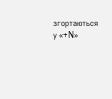згортаються у «+N»